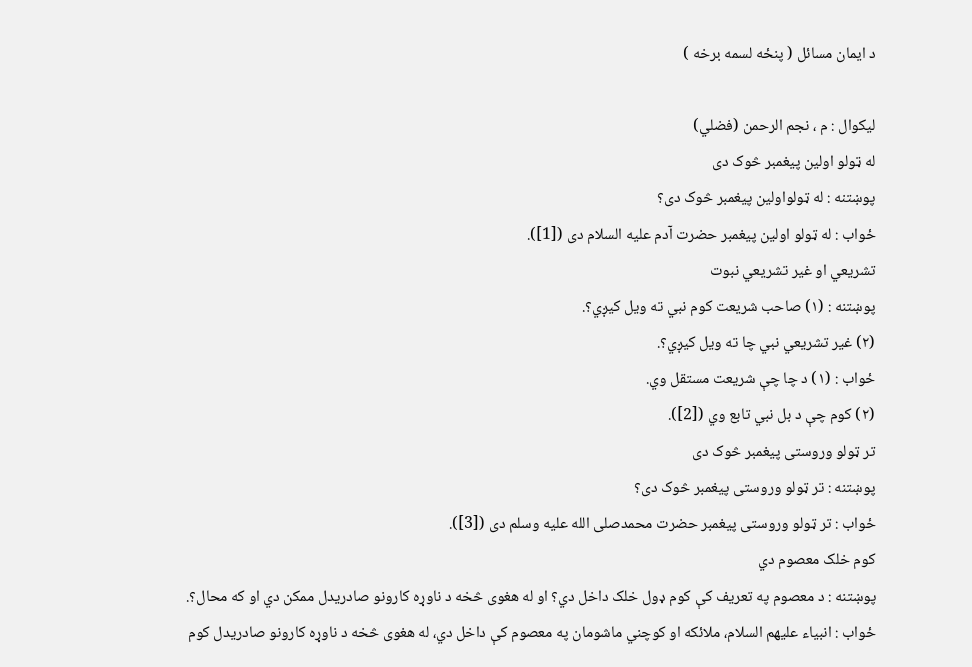د ایمان مسائل ( پنځه لسمه برخه )

لیکوال : م ، نجم الرحمن (فضلي)
له ټولو اولين پيغمبر څوک دى
پوښتنه : له ټولواولين پيغمبر څوک دی؟
ځواب : له ټولو اولين پيغمبر حضرت آدم علیه السلام دی ([1]).
تشريعي او غير تشريعي نبوت
پوښتنه : (١) صاحب شريعت کوم نبي ته ويل کيږي؟.
(٢) غير تشريعي نبي چا ته ويل کيږي؟.
ځواب : (١) د چا چې شريعت مستقل وي.
(٢) کوم چې د بل نبي تابع وي ([2]).
تر ټولو وروستى پيغمبر څوک دى
پوښتنه : تر ټولو وروستی پيغمبر څوک دی؟
ځواب : تر ټولو وروستی پيغمبر حضرت محمدصلی الله علیه وسلم دی ([3]).
کوم خلک معصوم دي
پوښتنه : د معصوم په تعريف کې کوم ډول خلک داخل دي؟ او له هغوى څخه د ناوړه کارونو صادريدل ممکن دي او که محال؟.
ځواب : انبياء علیهم السلام، ملائکه او کوچني ماشومان په معصوم کې داخل دي، له هغوى څخه د ناوړه کارونو صادريدل کوم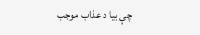چې بيا د عذاب موجب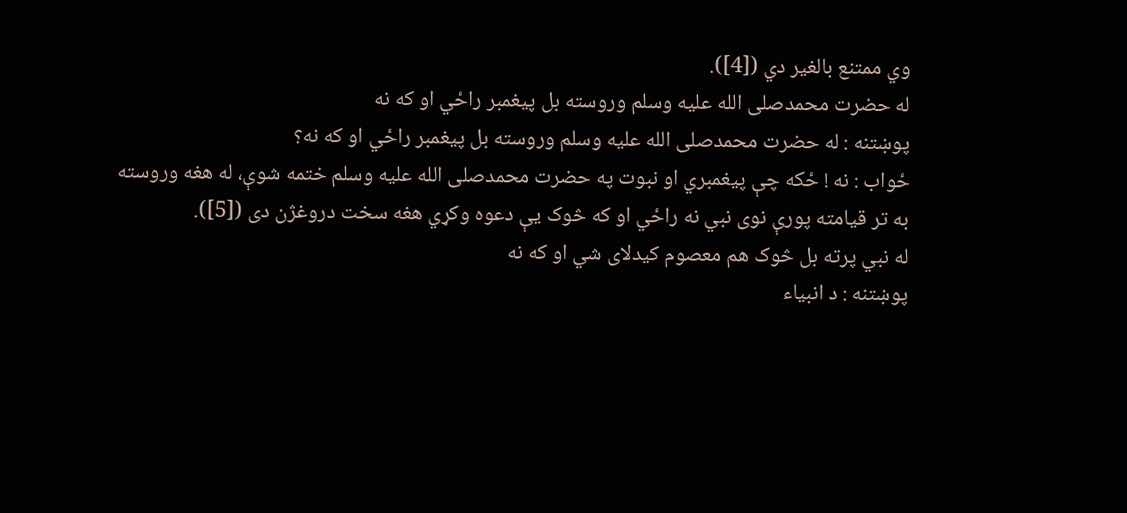وي ممتنع بالغير دي ([4]).
له حضرت محمدصلی الله علیه وسلم وروسته بل پيغمبر راځي او که نه
پوښتنه : له حضرت محمدصلی الله علیه وسلم وروسته بل پيغمبر راځي او که نه؟
ځواب : نه ! ځکه چې پيغمبري او نبوت په حضرت محمدصلی الله علیه وسلم ختمه شوې، له هغه وروسته به تر قيامته پورې نوی نبي نه راځي او که څوک يې دعوه وکړي هغه سخت دروغژن دی ([5]).
له نبي پرته بل څوک هم معصوم کيدلاى شي او که نه
پوښتنه : د انبياء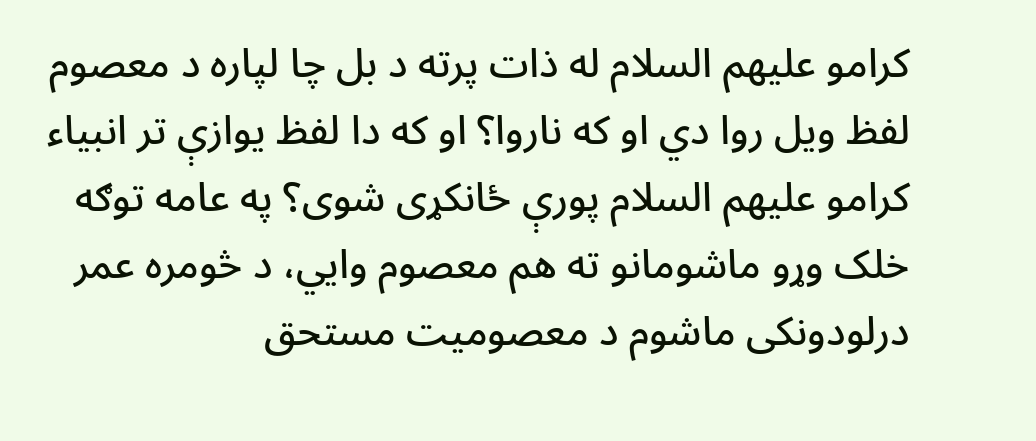کرامو علیهم السلام له ذات پرته د بل چا لپاره د معصوم لفظ ويل روا دي او که ناروا؟ او که دا لفظ يوازې تر انبياء کرامو علیهم السلام پورې ځانکړى شوى؟ په عامه توګه خلک وړو ماشومانو ته هم معصوم وايي، د څومره عمر درلودونکى ماشوم د معصوميت مستحق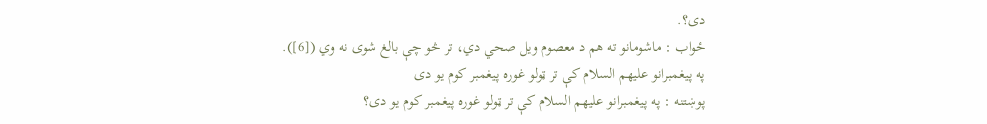دى؟.
ځواب : ماشومانو ته هم د معصوم ويل صحي دي، تر څو چې بالغ شوى نه وي ([6]).
په پيغمبرانو علیهم السلام کې تر ټولو غوره پيغمبر کوم يو دی
پوښتنه : په پيغمبرانو علیهم السلام کې تر ټولو غوره پيغمبر کوم يو دی؟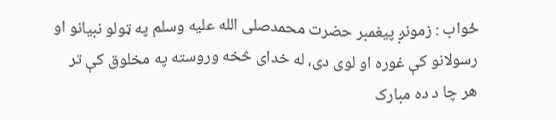ځواب : زمونږ پيغمبر حضرت محمدصلی الله علیه وسلم په ټولو نبيانو او رسولانو کې غوره او لوی دی، له خدای څخه وروسته په مخلوق کې تر هر چا د ده مبارک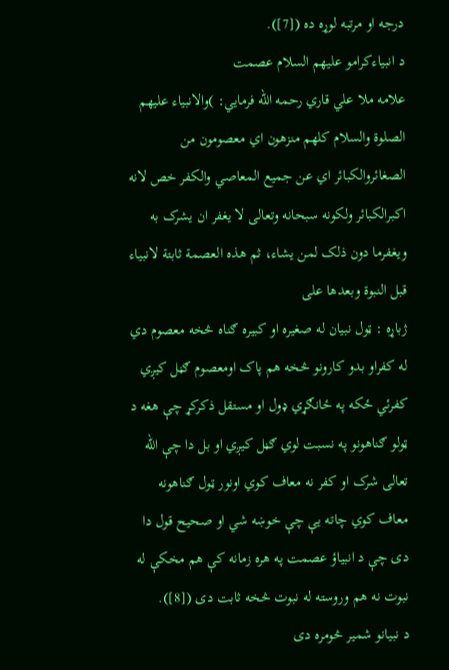درجه او مرتبه لوړه ده ([7]).
د انبياءکرامو علیهم السلام عصمت
علامه ملا علي قاري رحمه الله فرمايي: )والانبياء عليهم الصلوة والسلام کلهم منزهون اي معصومون من الصغائروالکبائر اي عن جميع المعاصي والکفر خص لانه اکبرالکبائر ولکونه سبحانه وتعالى لا يغفر ان يشرک به ويغفرما دون ذلک لمن يشاء، ثم هذه العصمة ثابتة لانبياء قبل النبوة وبعدها على
ژباړه : ټول نبيان له صغيره او کبيره ګناه څخه معصوم دي له کفراو بدو کارونو څخه هم پاک اومعصوم ګڼل کيږي کفرئي ځکه په ځانګړي ډول او مستقل ذکرکړ چې هغه د ټولو ګناهونو په نسبت لوي ګڼل کيږي او بل دا چې الله تعالى شرک او کفر نه معاف کوي اونور ټول ګناهونه معاف کوي چاته يې چې خوښه شي او صحيح قول دا دى چې د انبياؤ عصمت په هره زمانه کې هم مخکې له نبوت نه هم وروسته له نبوت څخه ثابت دى ([8]).
د نبيانو شمير څومره دى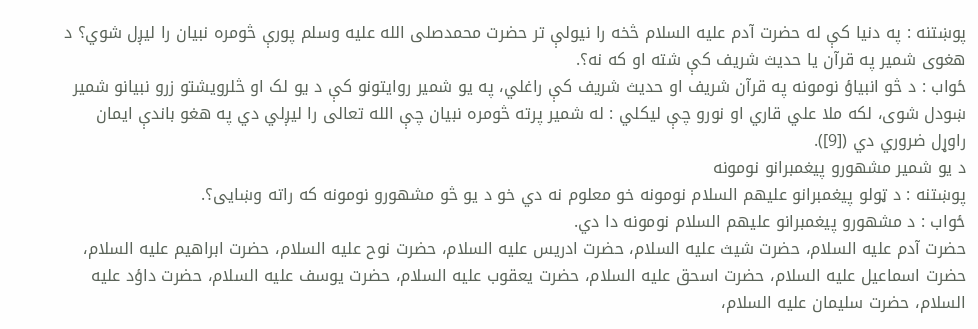پوښتنه : په دنيا کې له حضرت آدم علیه السلام څخه را نيولې تر حضرت محمدصلی الله علیه وسلم پورې څومره نبيان را ليږل شوي؟ د هغوى شمير په قرآن يا حديث شريف کې شته او که نه؟.
ځواب : د څو انبياؤ نومونه په قرآن شريف او حديث شريف کې راغلي، په يو شمير روايتونو کې د يو لک او څلرويشتو زرو نبيانو شمير ښودل شوى، لکه ملا علي قاري او نورو چې ليکلي : له شمير پرته څومره نبيان چې الله تعالى را ليږلي دي په هغو باندې ايمان راوړل ضروري دي ([9]).
د يو شمير مشهورو پيغمبرانو نومونه
پوښتنه : د ټولو پيغمبرانو علیهم السلام نومونه خو معلوم نه دي خو د يو څو مشهورو نومونه که راته وښايی؟.
ځواب : د مشهورو پيغمبرانو علیهم السلام نومونه دا دي.
حضرت آدم علیه السلام، حضرت شيث علیه السلام، حضرت ادريس علیه السلام، حضرت نوح علیه السلام، حضرت ابراهيم علیه السلام، حضرت اسماعيل علیه السلام، حضرت اسحق علیه السلام، حضرت يعقوب علیه السلام، حضرت يوسف علیه السلام، حضرت داؤد علیه السلام، حضرت سليمان علیه السلام،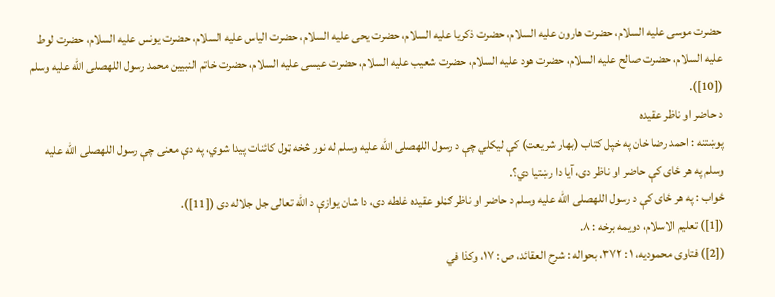حضرت موسی علیه السلام، حضرت هارون علیه السلام، حضرت ذکريا علیه السلام، حضرت يحی علیه السلام، حضرت الياس علیه السلام، حضرت يونس علیه السلام، حضرت لوط علیه السلام، حضرت صالح علیه السلام، حضرت هود علیه السلام، حضرت شعيب علیه السلام، حضرت عيسی علیه السلام، حضرت خاتم النبيين محمد رسول اللهصلی الله علیه وسلم ([10]).
د حاضر او ناظر عقيده
پوښتنه : احمد رضا خان په خپل کتاب (بهار شريعت) کې ليکلي چې د رسول اللهصلی الله علیه وسلم له نور څخه ټول کائنات پيدا شوي، په دې معنى چې رسول اللهصلی الله علیه وسلم په هر ځاى کې حاضر او ناظر دى، آيا دا رښتيا دي؟.
ځواب : په هر ځاى کې د رسول اللهصلی الله علیه وسلم د حاضر او ناظر ګڼلو عقيده غلطه دى، دا شان يوازې د الله تعالى جل جلاله دى ([11]).
([1]) تعليم الاسلام، دويمه برخه : ٨.
([2]) فتاوى محموديه، ١ : ٣٧٢، بحواله : شرح العقائد، ص : ١٧، وکذا في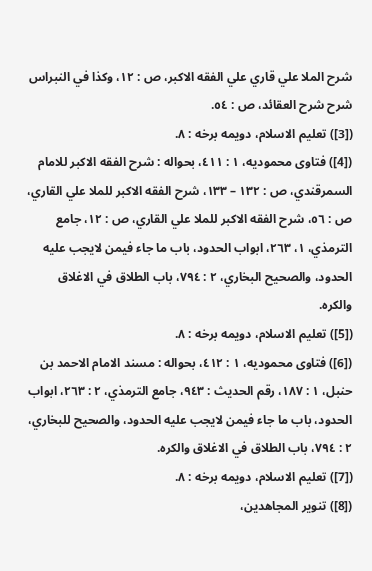شرح الملا علي قاري علي الفقه الاکبر، ص : ١٢، وکذا في النبراس شرح شرح العقائد، ص : ٥٤.
([3]) تعليم الاسلام، دويمه برخه : ٨.
([4]) فتاوى محموديه، ١ : ٤١١، بحواله : شرح الفقه الاکبر للامام السمرقندي، ص : ١٣٢ – ١٣٣، شرح الفقه الاکبر للملا علي القاري، ص : ٥٦، شرح الفقه الاکبر للملا علي القاري، ص : ١٢، جامع الترمذي، ١، ٢٦٣، ابواب الحدود، باب ما جاء فيمن لايجب عليه الحدود، والصحيح البخاري، ٢ : ٧٩٤، باب الطلاق في الاغلاق والکره.
([5]) تعليم الاسلام، دويمه برخه : ٨.
([6]) فتاوى محموديه، ١ : ٤١٢، بحواله : مسند الامام الاحمد بن حنبل، ١ : ١٨٧، رقم الحديث : ٩٤٣، جامع الترمذي، ٢ : ٢٦٣، ابواب الحدود، باب ما جاء فيمن لايجب عليه الحدود، والصحيح للبخاري، ٢ : ٧٩٤، باب الطلاق في الاغلاق والکره.
([7]) تعليم الاسلام، دويمه برخه : ٨.
([8]) تنوير المجاهدين،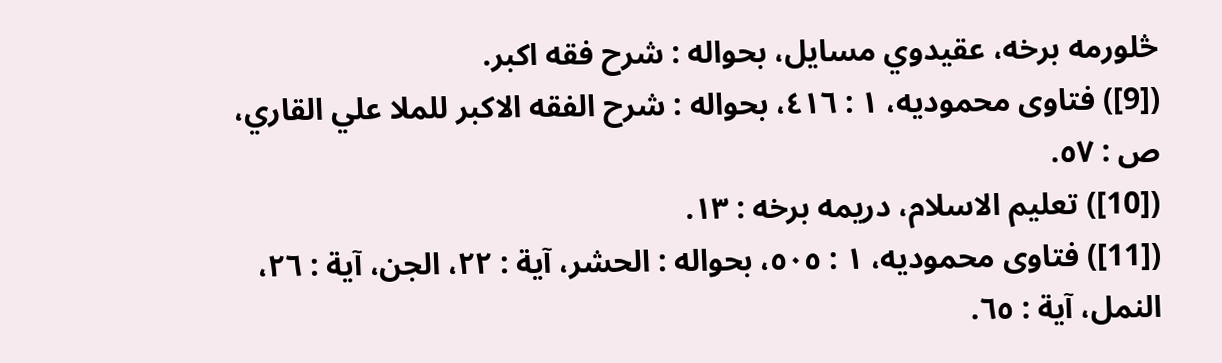څلورمه برخه، عقيدوي مسايل، بحواله : شرح فقه اکبر.
([9]) فتاوى محموديه، ١ : ٤١٦، بحواله : شرح الفقه الاکبر للملا علي القاري، ص : ٥٧.
([10]) تعليم الاسلام، دريمه برخه : ١٣.
([11]) فتاوى محموديه، ١ : ٥٠٥، بحواله : الحشر، آية : ٢٢، الجن، آية : ٢٦، النمل، آية : ٦٥.